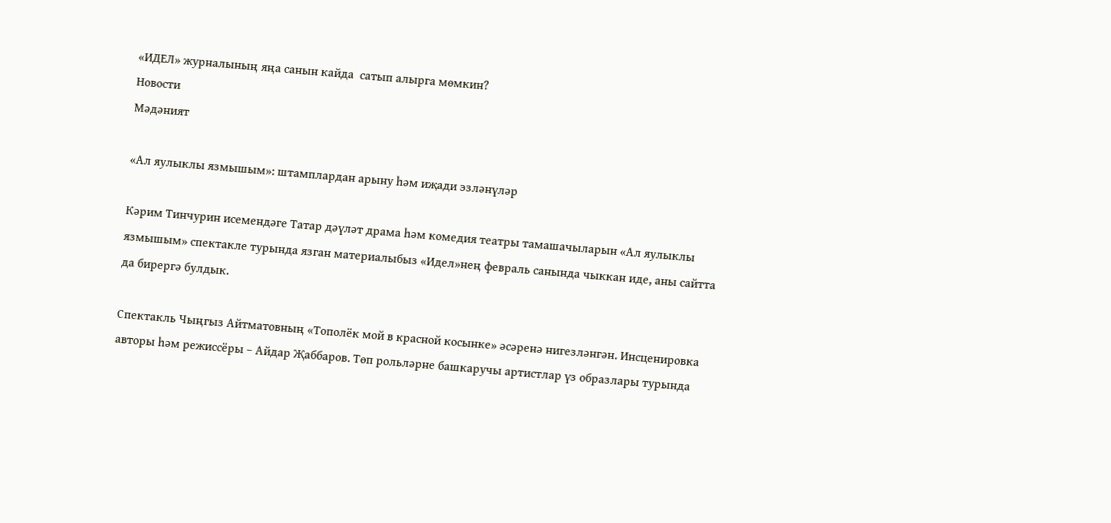«ИДЕЛ» журналының яңа санын кайда  сатып алырга мөмкин?
Новости
Мәдәният

«Ал яулыклы язмышым»: штамплардан арыну һәм иҗади эзләнүләр

Кәрим Тинчурин исемендәге Татар дәүләт драма һәм комедия театры тамашачыларын «Ал яулыклы язмышым» спектакле турында язган материалыбыз «Идел»нең февраль санында чыккан иде, аны сайтта да бирергә булдык.

Спектакль Чыңгыз Айтматовның «Тополёк мой в красной косынке» әсәренә нигезләнгән. Инсценировка авторы һәм режиссёры – Айдар Җаббаров. Төп рольләрне башкаручы артистлар үз образлары турында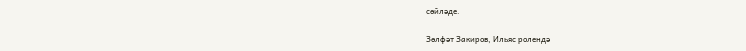сөйләде.

Зөлфәт Закиров, Ильяс ролендә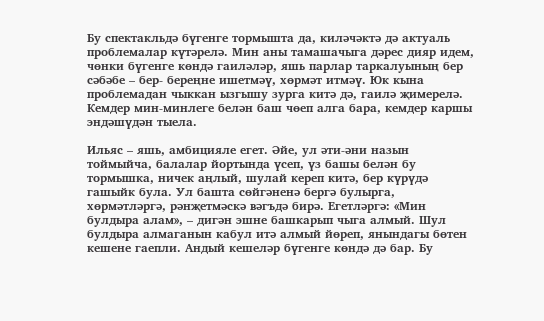Бу спектакльдә бүгенге тормышта да, киләчәктә дә актуаль проблемалар күтәрелә. Мин аны тамашачыга дәрес дияр идем, чөнки бүгенге көндә гаиләләр, яшь парлар таркалуының бер сәбәбе – бер- береңне ишетмәү, хөрмәт итмәү. Юк кына проблемадан чыккан ызгышу зурга китә дә, гаилә җимерелә. Кемдер мин-минлеге белән баш чөеп алга бара, кемдер каршы эндәшүдән тыела.

Ильяс – яшь, амбицияле егет. Әйе, ул әти-әни назын тоймыйча, балалар йортында үсеп, үз башы белән бу тормышка, ничек аңлый, шулай кереп китә, бер күрүдә гашыйк була. Ул башта сөйгәненә бергә булырга, хөрмәтләргә, рәнҗетмәскә вәгъдә бирә. Егетләргә: «Мин булдыра алам», – дигән эшне башкарып чыга алмый. Шул булдыра алмаганын кабул итә алмый йөреп, янындагы бөтен кешене гаепли. Андый кешеләр бүгенге көндә дә бар. Бу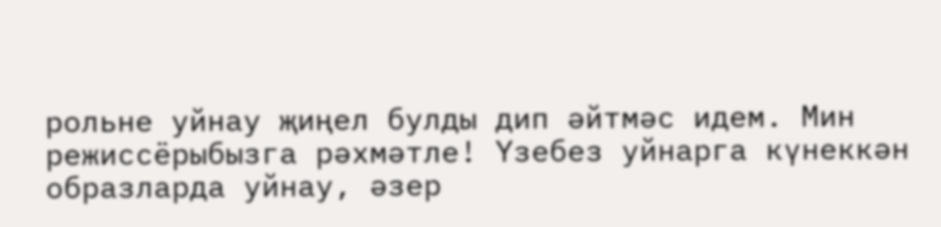рольне уйнау җиңел булды дип әйтмәс идем. Мин режиссёрыбызга рәхмәтле! Үзебез уйнарга күнеккән образларда уйнау, әзер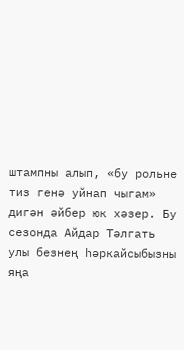штампны алып, «бу рольне тиз генә уйнап чыгам» дигән әйбер юк хәзер. Бу сезонда Айдар Тәлгать улы безнең һәркайсыбызны яңа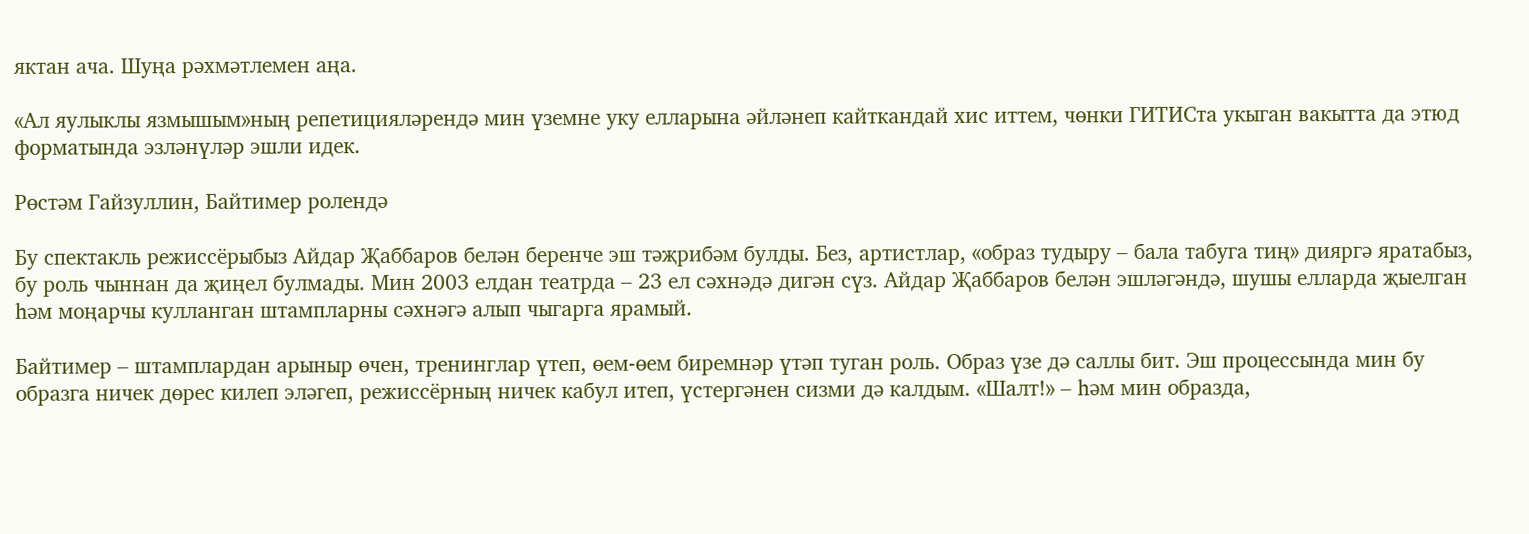яктан ача. Шуңа рәхмәтлемен аңа.

«Ал яулыклы язмышым»ның репетицияләрендә мин үземне уку елларына әйләнеп кайткандай хис иттем, чөнки ГИТИСта укыган вакытта да этюд форматында эзләнүләр эшли идек.

Рөстәм Гайзуллин, Байтимер ролендә

Бу спектакль режиссёрыбыз Айдар Җаббаров белән беренче эш тәҗрибәм булды. Без, артистлар, «образ тудыру – бала табуга тиң» дияргә яратабыз, бу роль чыннан да җиңел булмады. Мин 2003 елдан театрда – 23 ел сәхнәдә дигән сүз. Айдар Җаббаров белән эшләгәндә, шушы елларда җыелган һәм моңарчы кулланган штампларны сәхнәгә алып чыгарга ярамый.

Байтимер – штамплардан арыныр өчен, тренинглар үтеп, өем-өем биремнәр үтәп туган роль. Образ үзе дә саллы бит. Эш процессында мин бу образга ничек дөрес килеп эләгеп, режиссёрның ничек кабул итеп, үстергәнен сизми дә калдым. «Шалт!» – һәм мин образда,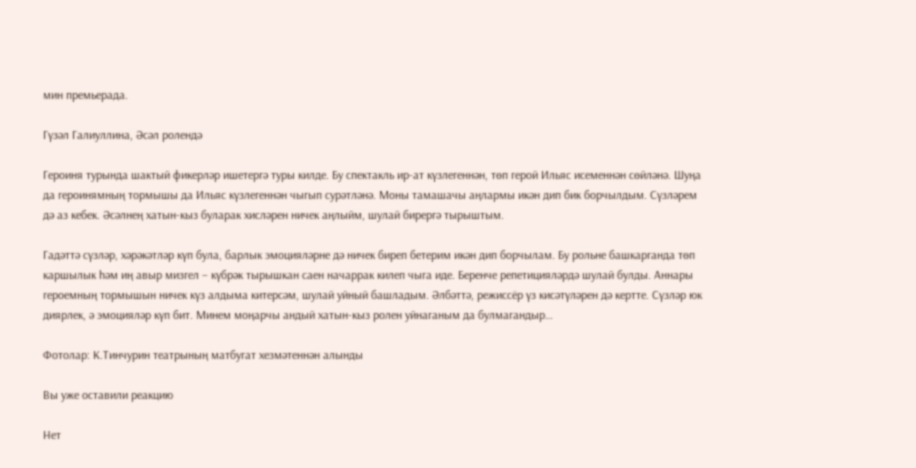мин премьерада.

Гүзәл Галиуллина, Әсәл ролендә

Героиня турында шактый фикерләр ишетергә туры килде. Бу спектакль ир-ат күзлегеннән, төп герой Ильяс исеменнән сөйләнә. Шуңа да героинямның тормышы да Ильяс күзлегеннән чыгып сурәтләнә. Моны тамашачы аңлармы икән дип бик борчылдым. Сүзләрем дә аз кебек. Әсәлнең хатын-кыз буларак хисләрен ничек аңлыйм, шулай бирергә тырыштым.

Гадәттә сүзләр, хәрәкәтләр күп була, барлык эмоцияләрне дә ничек биреп бетерим икән дип борчылам. Бу рольне башкарганда төп каршылык һәм иң авыр мизгел – күбрәк тырышкан саен начаррак килеп чыга иде. Беренче репетицияләрдә шулай булды. Аннары героемның тормышын ничек күз алдыма китерсәм, шулай уйный башладым. Әлбәттә, режиссёр үз кисәтүләрен дә кертте. Сүзләр юк диярлек, ә эмоцияләр күп бит. Минем моңарчы андый хатын-кыз ролен уйнаганым да булмагандыр…

Фотолар: К.Тинчурин театрының матбугат хезмәтеннән алынды

Вы уже оставили реакцию

Нет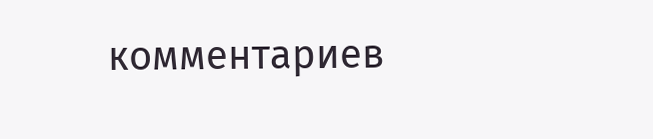комментариев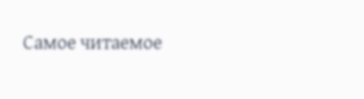Самое читаемое